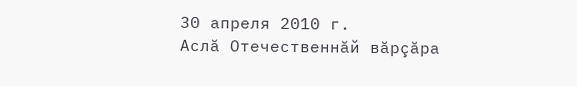30 апреля 2010 г.
Аслă Отечественнăй вăрçăра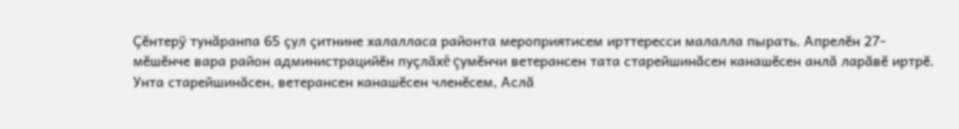Çĕнтерÿ тунăранпа 65 çул çитнине халалласа районта мероприятисем ирттересси малалла пырать. Апрелĕн 27-мĕшĕнче вара район администрацийĕн пуçлăхĕ çумĕнчи ветерансен тата старейшинăсен канашĕсен анлă ларăвĕ иртрĕ. Унта старейшинăсен, ветерансен канашĕсен членĕсем, Аслă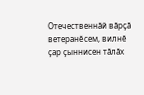Отечественнăй вăрçă ветеранĕсем, вилнĕ çар çыннисен тăлăх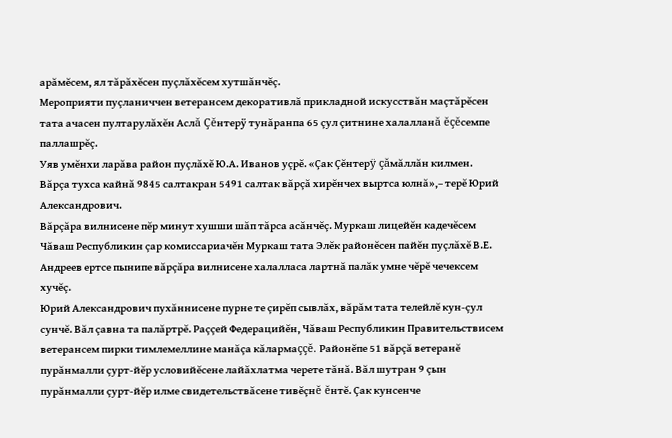арăмĕсем, ял тăрăхĕсен пуçлăхĕсем хутшăнчĕç.
Мероприяти пуçланиччен ветерансем декоративлă прикладной искусствăн маçтăрĕсен тата ачасен пултарулăхĕн Аслă Çĕнтерÿ тунăранпа 65 çул çитнине халалланă ĕçĕсемпе паллашрĕç.
Уяв умĕнхи ларăва район пуçлăхĕ Ю.А. Иванов уçрĕ. «Çак Çĕнтерÿ çăмăллăн килмен. Вăрçа тухса кайнă 9845 салтакран 5491 салтак вăрçă хирĕнчех выртса юлнă»,– терĕ Юрий Александрович.
Вăрçăра вилнисене пĕр минут хушши шăп тăрса асăнчĕç. Муркаш лицейĕн кадечĕсем Чăваш Республикин çар комиссариачĕн Муркаш тата Элĕк районĕсен пайĕн пуçлăхĕ В.Е. Андреев ертсе пынипе вăрçăра вилнисене халалласа лартнă палăк умне чĕрĕ чечексем хучĕç.
Юрий Александрович пухăннисене пурне те çирĕп сывлăх, вăрăм тата телейлĕ кун-çул сунчĕ. Вăл çавна та палăртрĕ. Раççей Федерацийĕн, Чăваш Республикин Правительствисем ветерансем пирки тимлемеллине манăçа кăлармаççĕ. Районĕпе 51 вăрçă ветеранĕ пурăнмалли çурт-йĕр условийĕсене лайăхлатма черете тăнă. Вăл шутран 9 çын пурăнмалли çурт-йĕр илме свидетельствăсене тивĕçнĕ ĕнтĕ. Çак кунсенче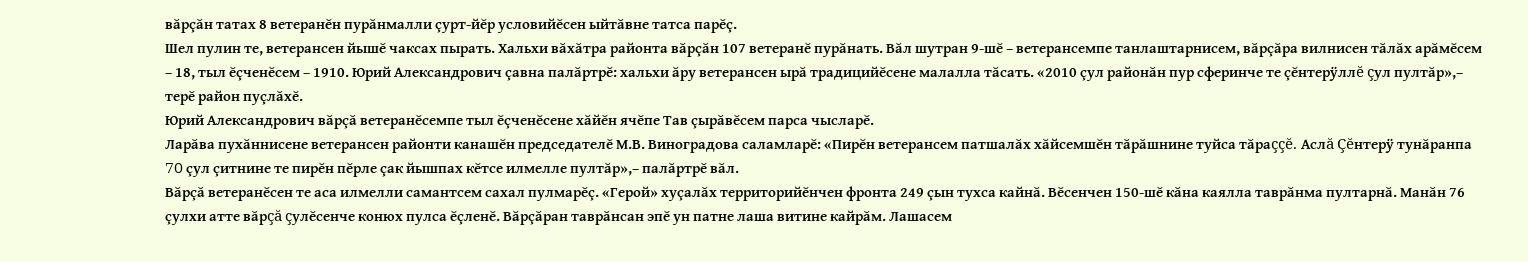вăрçăн татах 8 ветеранĕн пурăнмалли çурт-йĕр условийĕсен ыйтăвне татса парĕç.
Шел пулин те, ветерансен йышĕ чаксах пырать. Хальхи вăхăтра районта вăрçăн 107 ветеранĕ пурăнать. Вăл шутран 9-шĕ – ветерансемпе танлаштарнисем, вăрçăра вилнисен тăлăх арăмĕсем – 18, тыл ĕçченĕсем – 1910. Юрий Александрович çавна палăртрĕ: хальхи ăру ветерансен ырă традицийĕсене малалла тăсать. «2010 çул районăн пур сферинче те çĕнтерÿллĕ çул пултăр»,– терĕ район пуçлăхĕ.
Юрий Александрович вăрçă ветеранĕсемпе тыл ĕçченĕсене хăйĕн ячĕпе Тав çырăвĕсем парса чысларĕ.
Ларăва пухăннисене ветерансен районти канашĕн председателĕ М.В. Виноградова саламларĕ: «Пирĕн ветерансем патшалăх хăйсемшĕн тăрăшнине туйса тăраççĕ. Аслă Çĕнтерÿ тунăранпа 70 çул çитнине те пирĕн пĕрле çак йышпах кĕтсе илмелле пултăр»,– палăртрĕ вăл.
Вăрçă ветеранĕсен те аса илмелли самантсем сахал пулмарĕç. «Герой» хуçалăх территорийĕнчен фронта 249 çын тухса кайнă. Вĕсенчен 150-шĕ кăна каялла таврăнма пултарнă. Манăн 76 çулхи атте вăрçă çулĕсенче конюх пулса ĕçленĕ. Вăрçăран таврăнсан эпĕ ун патне лаша витине кайрăм. Лашасем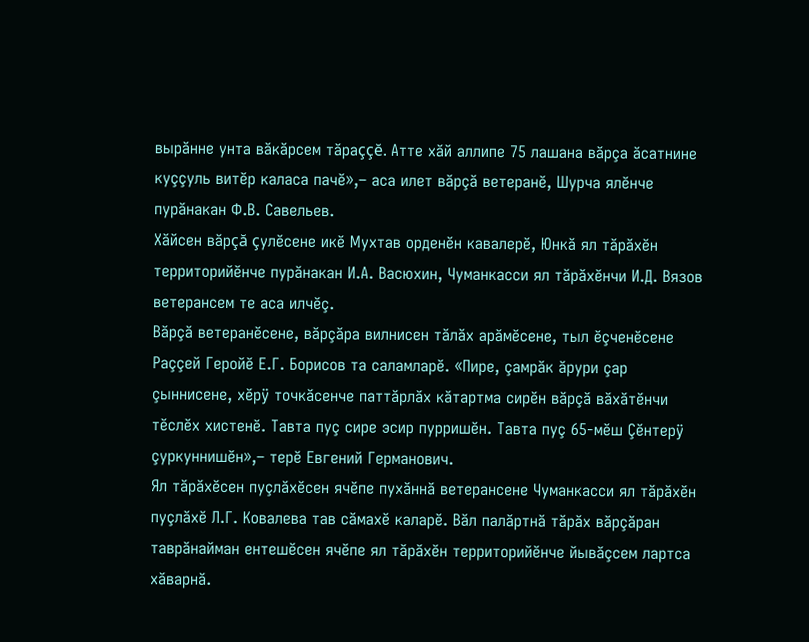вырăнне унта вăкăрсем тăраççĕ. Атте хăй аллипе 75 лашана вăрçа ăсатнине куççуль витĕр каласа пачĕ»,– аса илет вăрçă ветеранĕ, Шурча ялĕнче пурăнакан Ф.В. Савельев.
Хăйсен вăрçă çулĕсене икĕ Мухтав орденĕн кавалерĕ, Юнкă ял тăрăхĕн территорийĕнче пурăнакан И.А. Васюхин, Чуманкасси ял тăрăхĕнчи И.Д. Вязов ветерансем те аса илчĕç.
Вăрçă ветеранĕсене, вăрçăра вилнисен тăлăх арăмĕсене, тыл ĕçченĕсене Раççей Геройĕ Е.Г. Борисов та саламларĕ. «Пире, çамрăк ăрури çар çыннисене, хĕрÿ точкăсенче паттăрлăх кăтартма сирĕн вăрçă вăхăтĕнчи тĕслĕх хистенĕ. Тавта пуç сире эсир пурришĕн. Тавта пуç 65-мĕш Çĕнтерÿ çуркуннишĕн»,– терĕ Евгений Германович.
Ял тăрăхĕсен пуçлăхĕсен ячĕпе пухăннă ветерансене Чуманкасси ял тăрăхĕн пуçлăхĕ Л.Г. Ковалева тав сăмахĕ каларĕ. Вăл палăртнă тăрăх вăрçăран таврăнайман ентешĕсен ячĕпе ял тăрăхĕн территорийĕнче йывăçсем лартса хăварнă.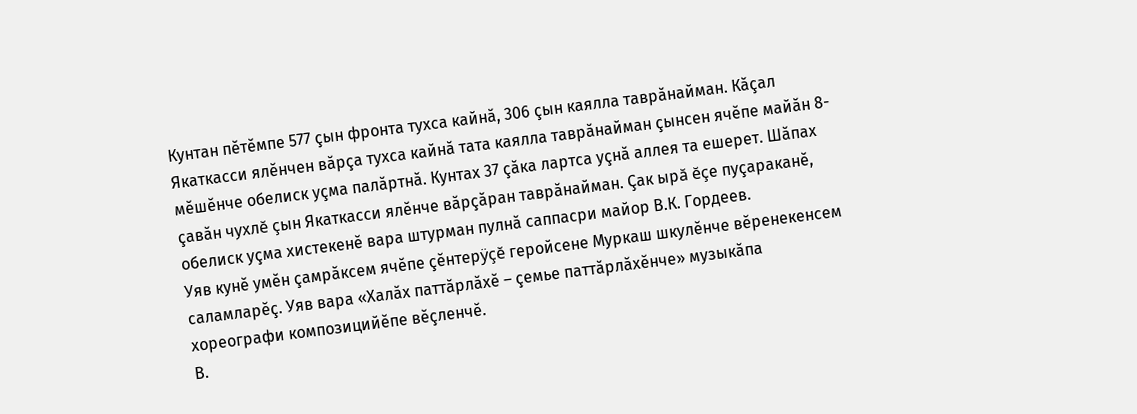Кунтан пĕтĕмпе 577 çын фронта тухса кайнă, 306 çын каялла таврăнайман. Кăçал Якаткасси ялĕнчен вăрçа тухса кайнă тата каялла таврăнайман çынсен ячĕпе майăн 8-мĕшĕнче обелиск уçма палăртнă. Кунтах 37 çăка лартса уçнă аллея та ешерет. Шăпах çавăн чухлĕ çын Якаткасси ялĕнче вăрçăран таврăнайман. Çак ырă ĕçе пуçараканĕ, обелиск уçма хистекенĕ вара штурман пулнă саппасри майор В.К. Гордеев.
Уяв кунĕ умĕн çамрăксем ячĕпе çĕнтерÿçĕ геройсене Муркаш шкулĕнче вĕренекенсем саламларĕç. Уяв вара «Халăх паттăрлăхĕ – çемье паттăрлăхĕнче» музыкăпа хореографи композицийĕпе вĕçленчĕ.
В.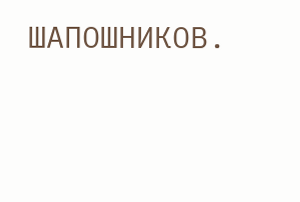ШАПОШНИКОВ.